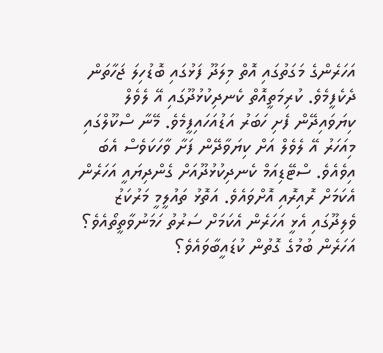އަހަރެންގެ މަގަތުގައި އޮތް މިލަދޫ ފަޅުގައި ބޮޑުހިލަ ޖަހާތަން ދެކެފީމެވެ. ކުރިމަތީއޮތް ކެނދިކުޅުދޫގައި އޭ ލެވެލް ކިޔަވައިދޭން ފެށި ހަބަރު އަޑުއަހައިފީމެވެ. މޭނާ ސްކޫލްގައި މިއަހަރު އޭ ލެވެލް އަށް ކިޔަވާދޭން ފަށާ ވާހަކަވެސް އެބަ އިވެއެވެ. ސްޓޭޑިއަމް ކެނދިކުޅުދޫއަށް ގެންދިޔައީ އަހަރެން އެކަމަށް ރޮއިރޮއި އޮށްވައެވެ. އަތޮޅު ތައުލީމީ މަރުކަޒު ވެލިދޫގައި އެޅީ އަހަރެން އެކަމަށް ސަރުތު ހަމަނުވާތީތޯއެވެ؟ އަހަރެން ބުމުގެ ގޮތުން ކުޑައީބާވައެވެ؟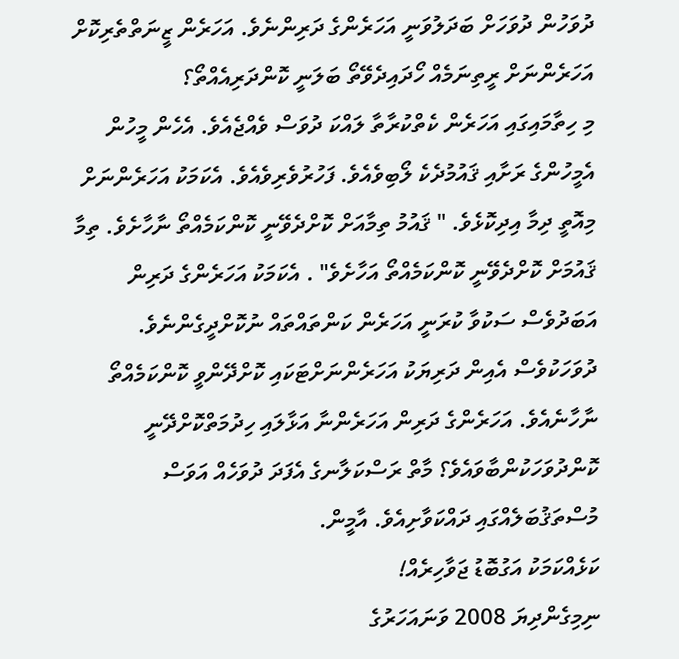ދުވަހުން ދުވަހަށް ބަދަލުވަނީ އަހަރެންގެ ދަރިންނެވެ. އަހަރެން ޒީނަތްތެރިކޮށް އަހަރެންނަށް ރީތިނަމެއް ހޯދައިދެވޭތޯ ބަލަނީ ކޮންދަރިއެއްތޯ؟
މި ހިތާމައިގައި އަހަރެން ކެތްކުރާތާ ލައްކަ ދުވަސް ވެއްޖެއެވެ. އެހެން މީހުން އެމީހުންގެ ރަށާއި ޤައުމުދެކެ ލޯބިވެއެވެ. ފަހުރުވެރިވެއެވެ. އެކަމަކު އަހަރެންނަށް މިއޮތީ ދިމާ އިދިކޮޅެވެ. " ޤައުމު ތިމާއަށް ކޮށްދެވޭނީ ކޮންކަމެއްތޯ ނާހާށެވެ. ތިމާ ޤައުމަށް ކޮށްދެވޭނީ ކޮންކަމެއްތޯ އަހާށެވެ" . އެކަމަކު އަހަރެންގެ ދަރިން އަބަދުވެސް ސަކުވާ ކުރަނީ އަހަރެން ކަންތައްތައް ނުކޮށްދީގެންނެވެ. ދުވަހަކުވެސް އެއިން ދަރިޔަކު އަހަރެންނަށްޓަކައި ކޮށްދޭންވީ ކޮންކަމެއްތޯ ނާހާނެއެވެ. އަހަރެންގެ ދަރިން އަހަރެންނާ އަޅާލައި ހިދުމަތްކޮށްދޭނީ ކޮންދުވަހަކުންބާވައެވެ؟ މާތް ރަސްކަލާނގެ އެފަދަ ދުވަހެއް އަވަސް މުސްތަޤުބަލެއްގައި ދައްކަވާށިއެވެ. އާމީން.
ކަޅެއްކަމަކު އަގުބޮޑު ޖަވާހިރެއް!
ނިމިގެންދިޔަ 2008 ވަނައަހަރުގެ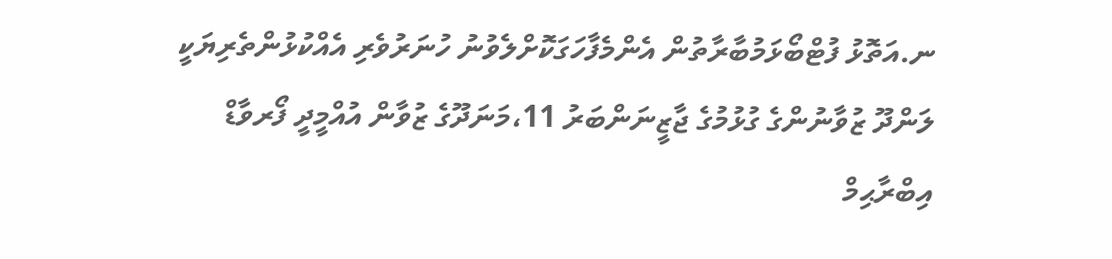ނ.އަތޮޅު ފުޓްބޯޅަމުބާރާތުން އެންމެފާހަގަކޮށްލެވުނު ހުނަރުވެރި އެއްކުޅުންތެރިޔަކީ ލަންދޫ ޒުވާނުންގެ ގުޅުމުގެ ޖާޒީނަންބަރު 11،މަނަދޫގެ ޒުވާން އުއްމީދީ ފޯރވާޑް އިބްރާޙިމް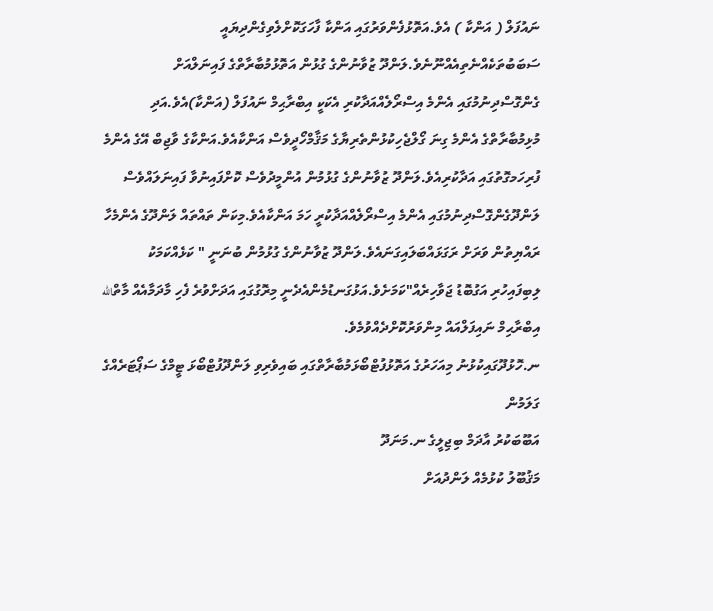ނައުފަލް ( އަންކާ ) އެވެ.އަތޮޅުފެންވަރުގައި އަންކާ ފާހަގަކޮށްލެވިގެންދިޔައީ ސަބަބުތަކެއްނެތިއެއްނޫނެވެ.ލަންދޫ ޒުވާނުންގެ ގުޅުން އަތޮޅުމުބާރާތްގެ ފައިނަލްއަށް ގެންގޮސްދިނުމުގައި އެންމެ އިސްރޯލެއްއަދާކުރި އެކަކީ އިބްރާޙިމް ނައުފަލް (އަންކާ)އެވެ.އަދި މުޅިމުބާރާތްގެ އެންމެ ގިނަ ގޯލްޖެހިކުޅުންތެރިޔާގެ މަޤާމްހޯދީވެސް އަންކާއެވެ.އަންކާގެ ވާޖިބް އޭގެ އެންމެ ފުރިހަމގޮތުގައި އަދާކުރިއެވެ.ލަންދޫ ޒުވާނުންގެ ގުޅުމުން އުންމީދުވެސް ކޮށްފައިނުވާ ފައިނަލައްވެސް ލަންދޫގެންގޮސްދިނުމުގައި އެންމެ އިސްރޯލެއްއަދާކުރީ ހަމަ އަންކާއެވެ.މިކަން ތައްތައް ލަންދޫގެ އެންމެހާ ރައްޔިތުން ވަރަށް ރަގަޅައްބަލައިގަނައެވެ.ލަންދޫ ޒުވާނުންގެ ގުޅުމުން ބުނަނީ " ކަޅެއްކަމަކު ލިބިފައިހުރި އަގުބޮޑު ޖަވާހިރެއް"ކަމަށެވެ.އަޅުގަނޑުމެންއެދެނީ މިރޮގުގައި އަދަށްވުރެ ފެހި މާދަމާއެއް މާތްالله އިބްރާޙިމް ނައިފަލްއައް މިންވަރުކޮށްދެއްވުމެވެ.
ނ.ހޮޅުދޫގައިކުޅުނު މިއަހަރުގެ އަތޮޅުފުޓްބޯޅަމުބާރާތްގައި ބައިވެރިވި ލަންދޫފުޓްބޯޅަ ޓީމްގެ ސަޕޯޓަރެއްގެ ގަލަމުން
އަބޫބަކުރު އާދަމް ބިޖިލީގެ ނ.މަނަދޫ
މަޤުބޫލު ކުޅުމެއް ލަންދުއަށް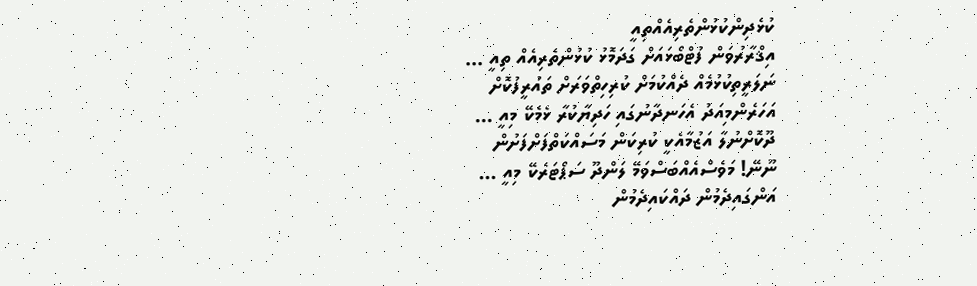ކުޅެދިންކުޅުންތެރިއެއްތިއީ
އިޤްރާރުވަން ފުޓްބޯޅައަށް ގަދަމޮޅު ކުޅުންތެރިއެއް ތިއީ ...
ނަލަރީތިކުޅުމެއް ދެއްކުމަށް ކުރިހިތްވަރަށް ތައުރީފުކޮށް
އަހަރެންމިއަދު އެހަނދާނުގައި ހަދިޔާކުރާ ޅެމެކޭ މިއީ ...
ދޫކޮށްނުލާ އަޒުމާއެކީ ކުރިކަން މަސައްކަތްފަށްފަށުން
ނޫނޭ! މަވެސްއެއްބަސްވަމޭ ލަންދޫ ސަޕޯޓަރެކޭ މިއީ ...
އަންގައިދެމުން ދައްކައިދެމުން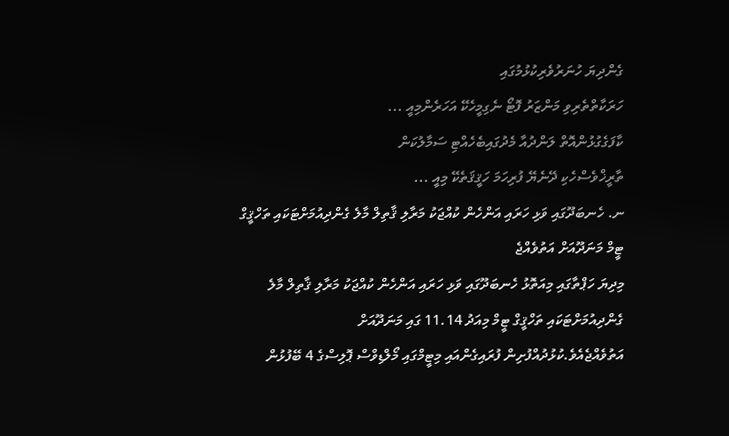ގެންދިޔަ ހުނަރުވެރިކުޅުމުގައި
ހަރަކާތްތެރިވި މަންޒަރު ފޮޓޯ ނެގިމީހެކޭ އަހަރެންމިއީ ...
ކާފަގެގުޅުންއޮތް ލަންދުއާ މެދުގައިބެހެއްޓި ސަމާލުކަން
ތާރީޚްވެސްހެކި ދޭނެޔޭ ފުރިހަމަ ހަޤީޤަތެކޭ މިއީ ...
ނ. ހެނބަދޫގައި ވަޅި ހަރައި އަންހެން ކުއްޖަކު މަރާލި ޤާތިލް މާލެ ގެންދިއުމަށްޓަކައި ތަހްޤީގް ޓީމް މަނަދޫއަށް އަތުވެއްޖެ
މިދިޔަ ހަޕްތާގައި މިއަތޮޅު ހެނބަދޫގައި ވަޅި ހަރައި އަންހެން ކުއްޖަކު މަރާލި ޤާތިލް މާލެ ގެންދިއުމަށްޓަކައި ތަހްޤީގް ޓީމް މިއަދު 11.14 ގައި މަނަދޫއަށް އަތުވެއްޖެއެވެ.ކުޅުދުއްފުށިން ފުރައިގެންއައި މިޓީމްގައި މޯލްޑިވްސް ޕޮލިސްގެ 4 ބޭފުޅުން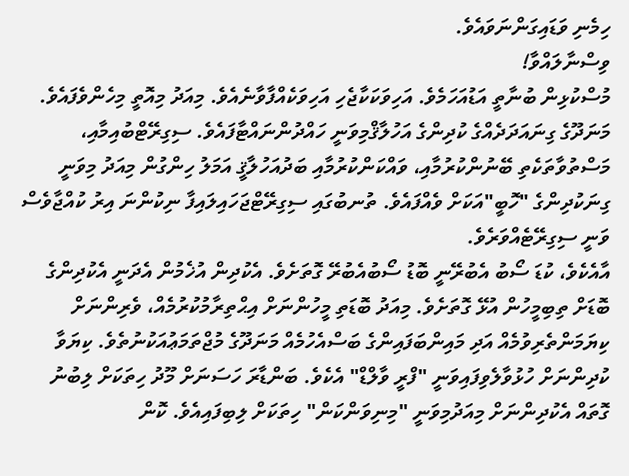ހިމެނި ވަޑައިގަންނަވައެވެ.
ވިސްނާލައްވާ!
މުސްކުޅިން ބުނާތީ އަޑުއަހަމެވެ. އަހިވަކަކާޖެހި އަހިވަކެއްފާވާނެއެވެ. މިއަދު މިއޮތީ މިހެންވެފައެވެ. މަނަދޫގެ ގިނައަދަދެއްގެ ކުދިންގެ އަހުލާޤްމިވަނީ ހައްދުންނައްޓާފައެވެ. ސިގިރޭޓްބުއިމާއި، މަސްތުވާތަކެތި ބޭނުންކުރުމާއި، ވައްކަންކުރުމާއި ބަދުއަހުލާޤީ އަމަލު ހިންގުން މިއަދު މިވަނީ ގިނަކުދިންގެ "ހޮބީ"އަކަށް ވެއްފައެވެ. ތުނބުގައި ސިގިރޭޓްޖަހައިލައިފާ ނިކުންނަ އިރު ކުއްޖާވެސް ވަނީ ސިގިރޭޓެއްވަރެވެ.
އާއެކެވެ، ކުޑަ ސޯބު އެބުރޭނީ ބޮޑު ސޯބުއެބުރޭ ގޮތަށެވެ. އެކުދިން އުޚެމުން އެދަނީ އެކުދިންގެ ބޮޑަށް ތިބިމީހުން އުޅޭ ގޮތަށެވެ. މިއަދު ބޮޑަތި މީހުންނަށް އިޙްތިރާމުކުރުމެއް، ވެރިންނަށް ކިޔަމަންތެރިވުމެއް އަދި މައިންބަފައިންގެ ބަސްއެހުމެއް މަނަދޫގެ މުޖްތަމަޢުއަކުނުތެވެ. ކިޔަވާ ކުދިންނަށް ހުޅުވާލެވިފައިވަނީ "ފްރީ ވާލްޑް" އެކެވެ. ބަންޑާރަ ހަސަނަށް މޫދު ހިތަކަށް ލިބުނު ގޮތައް އެކުދިންނަށް މިއަދުމިވަނީ "މިނިވަންކަން" ހިތަކަށް ލިބިފައިއެވެ. ކޮން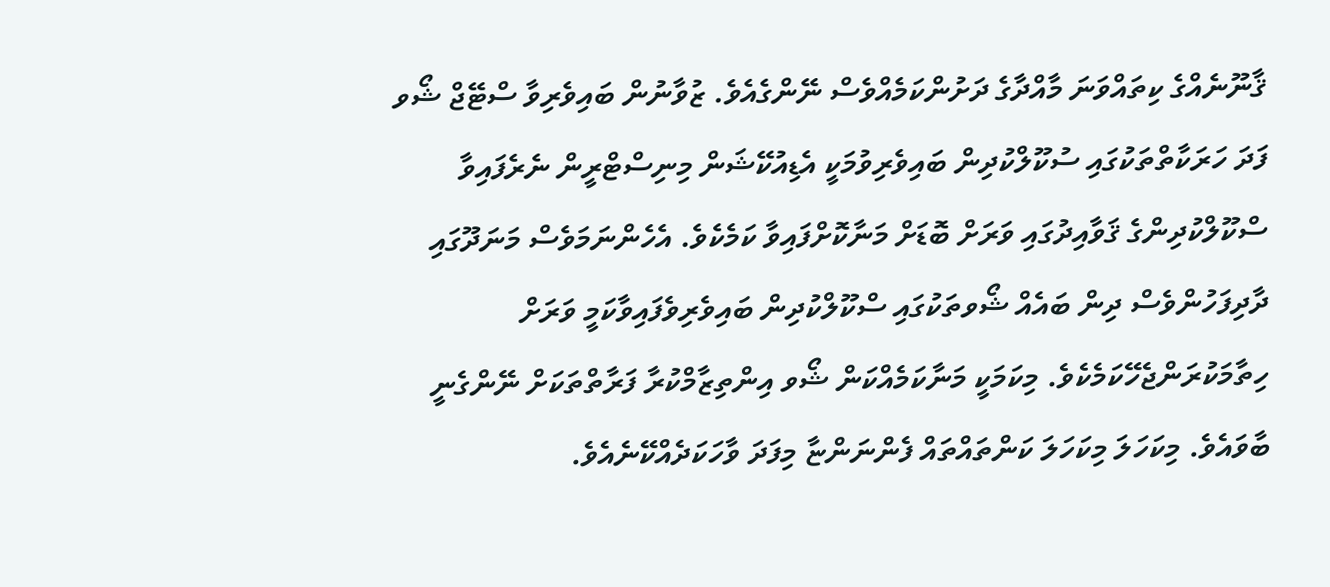ޤާނޫނެއްގެ ކިތައްވަނަ މާއްދާގެ ދަށުންކަމެއްވެސް ނޭންގެއެވެ. ޒުވާނުން ބައިވެރިވާ ސްޓޭޖް ޝޯވ ފަދަ ހަރަކާތްތަކުގައި ސުކޫލްކުދިން ބައިވެރިވުމަކީ އެޑިއުކޭޝަން މިނިސްޓްރީން ނެރެފައިވާ ސްކޫލްކުދިންގެ ޤަވާއިދުގައި ވަރަށް ބޮޑަށް މަނާކޮށްފައިވާ ކަމެކެވެ. އެހެންނަމަވެސް މަނަދޫގައި ދާދިފަހުންވެސް ދިން ބައެއް ޝޯވތަކުގައި ސްކޫލްކުދިން ބައިވެރިވެފައިވާކަމީ ވަރަށް ހިތާމަކުރަންޖެހޭކަމެކެވެ. މިކަމަކީ މަނާކަމެއްކަން ޝޯވ އިންތިޒާމްކުރާ ފަރާތްތަކަށް ނޭންގެނީ ބާވައެވެ. މިކަހަލަ މިކަހަލަ ކަންތައްތައް ފެންނަންޏާ މިފަދަ ވާހަކަދެއްކޭނެއެވެ.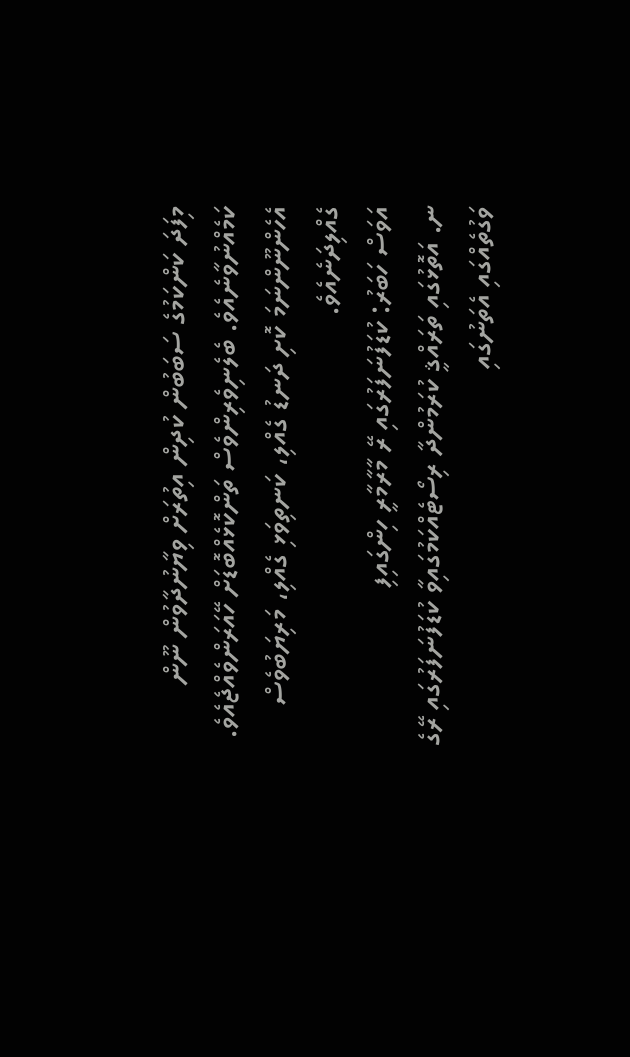މިފަދަ ކަންކަމުގެ ސަބަބުން ކުދިން އިތުރަށް ވިޔާނުދާވުން ނޫން ކަމެއްނުވާނެއެވެ. ބެލެނިވެރިންވެސް ތަންކޮޅެއްބޮޑަށް ހޭއަރަންވެއްޖެއެވެ. އެހެންނޫންނަމަ ކޮށި ދަނޑު ގެއްލި، ކަނތިވަޅި ގެއްލި، މަރިޔަބުވެސް ގެއްލިދަނެއެވެ.
އަވަސް ހަބަރު: ކުޑަފުނަފަރުގައި ރޭ މާރާމާރީ ހިންގައިފި
ނ. އަތޮޅުގައި ތަރައްޤީ ކުރަމުންދާ ރިސޯޓެއްކަމުގައިވާ ކުޑަފުނަފަރުގައި ރޭގެ ވަގުތެއްގައި އެތަނުގައި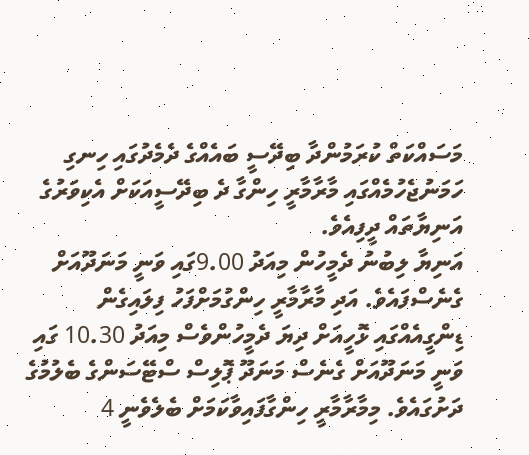މަސައްކަތް ކުރަމުންދާ ބިދޭސީ ބައެއްގެ ދެމެދުގައި ހިނގި ހަމަނުޖެހުމެއްގައި މާރާމާރީ ހިންގާ ދެ ބިދޭސީއަކަށް އެކިވަރުގެ އަނިޔާތައް ދީފިއެވެ.
އަނިޔާ ލިބުނު ދެމީހުން މިއަދު 9.00ގައި ވަނީ މަނަދޫއަށް ގެނެސްފައެވެ. އަދި މާރާމާރީ ހިންގުމަށްފަހު ފިލައިގެން ޑިންގީއެއްގައި ޅޮހީއަށް ދިޔަ ދެމީހުންވެސް މިއަދު 10.30 ގައި ވަނީ މަނަދޫއަށް ގެނެސް މަނަދޫ ޕޮލިސް ސްޓޭސަންގެ ބެލުމުގެ ދަށުގައެވެ. މިމާރާމާރީ ހިންގާފައިވާކަމަށް ބެލެވެނީ 4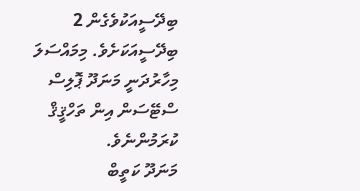ބިދޭސީއަކުވެގެން 2 ބިދޭސީއަކަށެވެ. މިމައްސަލަ މިހާރުދަނީ މަނަދޫ ޕޮލިސް ސްޓޭސަން އިން ތަހްޤީޤް ކުރަމުންނެވެ.
މަނަދޫ ކަތީބް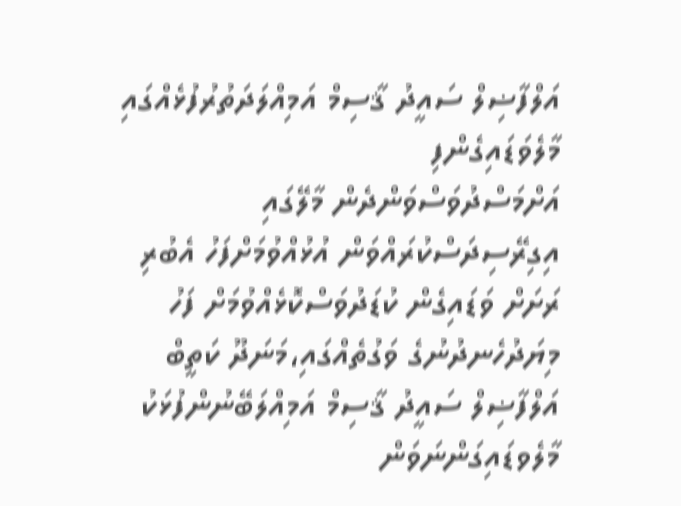އަލްފާޟިލް ސައީދު ޤާސިމް އަމިއްލަދަތުރުފުޅެއްގައި މާލެވަޑައިގެންފި
އަށްމަސްދުވަސްވަންދެން މާލޭގައި އިގިރޭސިދަސްކުރައްވަން އުޅުއްވުމަށްފަހު އެބުރި ރަށަށް ވަޑައިގެން ކުޑަދުވަސްކޮޅެއްވުމަށް ފަހު މިޔަދުހެނދުނުގެ ވަގުތެއްގައި،މަނަދޫ ކަތީބް އަލްފާޟިލް ސައީދު ޤާސިމް އަމިއްލަބޭނުންފުޅަކު މާލެވޑައިގަންނަވަން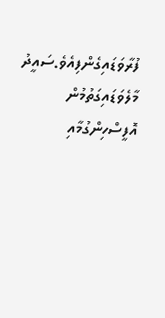ފުރާވަޑައިގެންފިއެވެ.ސައީދު މާލެވަޑައިގަތުމުން އޮފީސްހިންގުމާއި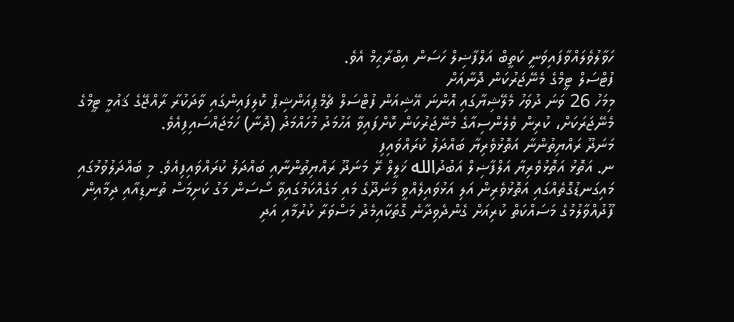ހަވާލުވެލައްވާފައިވަނީ ކަތީބް އަލްފާޟިލް ހަސަން އިބްރާޙިމް އެވެ.
ފުޓްސަލް ޓީމްގެ މެނޭޖަރުކަން ދޮނާއަށް
މިމަހު 26 ވަނަ ދުވަހު މެލޭޝިޔާގައި އޮންނަ އޭޝިއަން ފުޓްސަލް ޗެމްޕިއަންޝިޕް ކޮލިފައިންގައި ވާދަކުރާ ރާއްޖޭގެ ޤައުމީ ޓީމްގެ މެނޭޖަރަކަށް، ކުރިން ވެލެންސިއާގެ މެނޭޖަރުކަން ކޮށްފައިވާ އަހުމަދު މުހައްމަދު (ދޮނާ) ހަމަޖައްސައިފިއެވެ.
މަނަދޫ ރައްޔިތުންނާ އަތޮޅުވެރިޔާ ބައްދަލު ކުރައްވައިފި
ނ. އަތޮޅު އަތޮޅުވެރިޔާ އަލްފާޟިލް އަބުދުالله ޚަލީލް ރޭ މަނަދޫ ރައްޔިތުންނާއި ބައްދަލު ކުރައްވައިފިއެވެ. މި ބައްދަލުވުމުގައި މައިގަނޑުގޮތެއްގައި އަތޮޅުވެރިން އަލި އަޅުވައިލެއްވީ މަނަދޫގެ މައި މަގެއްކަމުގައިވާ ސޯސަން މަގު ކަށިމަސް ތުނޑިއާއި ދިމާއިން ފޫދުއްވާލުމުގެ މަސައްކަތް ކުރިއަށް ގެންދެވިދާނެ ގޮތަކާއިމެދު މަސްވަރާ ކުރުމާއި އަދި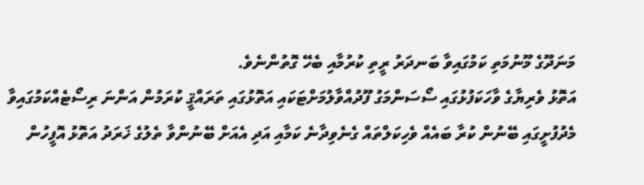މަނަދޫގެ މޫނުމަތި ކަމުގައިވާ ބަނދަރު ރީތި ކުރުމާއި ބެހޭ ގޮތުންނެވެ.
އަތޮޅު ވެރިޔާގެ ވާހަކަފުޅުގައި ސޯސަންމަގު ފޫދުއްވާލުމަށްޓަކައި އަތޮޅުގައި ތަރައްޤީ ކުރަމުން އަންނަ ރިސޯޓެއްކަމުގައިވާ މެދުފުށީގައި ބޭނުން ކުރާ ބައެއް ވެހިކަލްތައް ގެނެވިދާނެ ކަމާއި އަދި އެއަށް ބޭނުންވާ ތެލުގެ ޚަރަދު އަތޮޅު އޮފީހުން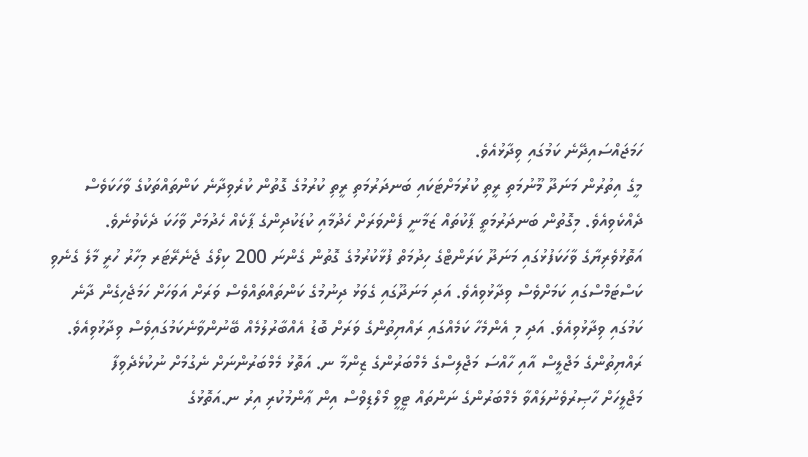ހަމަޖައްސައިދޭނެ ކަމުގައި ވިދާޅުއެވެ.
މީގެ އިތުރުން މަނަދޫ މޫނުމަތި ރީތި ކުރުމަށްޓަކައި ބަނދަރުމަތި ރީތި ކުރުމުގެ ގޮތުން ކުރެވިދާނެ ކަންތައްތަކުގެ ވާހަކަވެސް ދެއްކެވިއެވެ. މިގޮތުން ބަނދަރުމަތީ ޕާކުތައް ޒަމާނީ ފެންވަރަށް ހެދުމާއި ކުޑަކުދިންގެ ޕާކެއް ހެދުމަށް ވާހަކަ ދެކެވުނެވެ.
އަތޮޅުވެރިޔާގެ ވާހަކަފުޅުގައި މަނަދޫ ކަރަންޓްގެ ހިދުމަތް ފުޅާކުރުމުގެ ގޮތުން ގެންނަ 200 ކިލޯގެ ޖެނެރޭޓަރ މިހާރު ހުރީ މާލެ ގެނެވި ކަސްޓަމްސްގައި ކަމަށްވެސް ވިދާޅުވިއެވެ. އަދި މަނަދޫގައި ގެވަޅު ދިނުމުގެ ކަންތައްތައްވެސް ވަރަށް އަވަހަށް ހަމަޖެހިގެން ދާނެ ކަމުގައި ވިދާޅުވިއެވެ. އަދި މި އެންމެހާ ކަމެއްގައި ރައްޔިތުންގެ ވަރަށް ބޮޑު އެއްބާރުލުމެއް ބޭނުންވާނެކަމުގައިވެސް ވިދާޅުވިއެވެ.
ރައްޔިތުންގެ މަޖްލީސް އާއި ހާއްސަ މަޖްލިސްގެ މެމްބަރުންގެ ޒިންމާ ނ. އަތޮޅު މެމްބަރުންނަށް ނެގުމަށް ނުކުޅެދެވިފާ
މަޖްލީހަށް ހާޞިރުވެނުލައްވާ މެމްބަރުންގެ ނަންތައް ޓީވީ މޯލްޑިވްސް އިން ޢާންމުކުރި އިރު ނ.އަތޮޅުގެ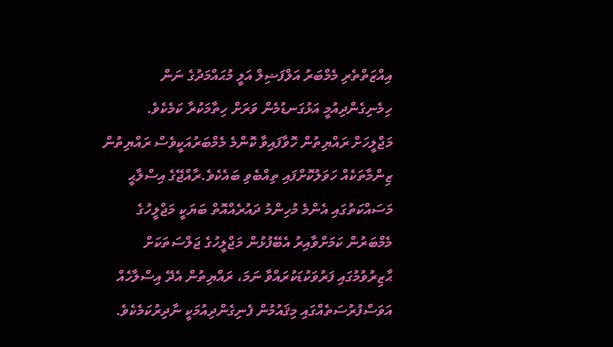އިއްޒަތްތެރި މެމްބަރު އަލްފަޟިލް އަލީ މުޙައްމަދުގެ ނަން ހިމެނިގެންދިއުމީ އަޅުގަނޑުމެން ވަރަށް ހިތާމަކުރާ ކަމެކެވެ.
މަޖްލީހަށް ރައްޔިތުން ހޮވާފައިވާ ކޮންމެ މެމްބަރުއަކީވެސް ރައްޔިތުން ޒިންމާތަކެއް ހަވަލުކޮށްފައި ތިއްބެވި ބައެކެވެ.ރާއްޖޭގެ އިސްލާޙީ މަސައްކަތުގައި އެންމެ މުހިންމު ދައުރެއްއޮތް ބަޔަކީ މަޖްލީހުގެ މެމްބަރުން ކަމަށްވާއިރު އެބޭފުޅުން މަޖްލީހުގެ ޖަލްސަތަކަށް ޙާޒިރުވުމުގައި ފަރުވަކުޑަކުރައްވާ ނަމަ، ރައްޔިތުން އެދޭ އިސްލާހެއް އަވަސްފުރުސަތެއްގައި މިޤައުމުން ފެނިގެންދިއުމަކީ ނާދިރުކަމެކެވެ.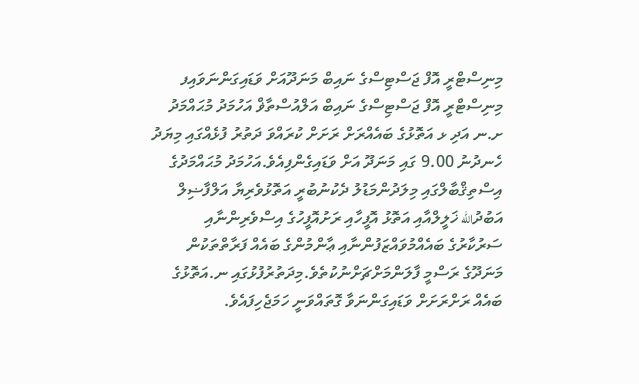މިނިސްޓްރީ އޮފް ޖަސްޓިސްގެ ނައިބް މަނަދޫއަށް ވަޑައިގަންނަވައިފ
މިނިސްޓްރީ އޮފް ޖަސްޓިސްގެ ނައިބް އަލްއުސްތާޥް އަހުމަދު މުޙައްމަދު ށ.ނ އަދި ޅ އަތޮޅުގެ ބައެއްރަށް ރަށަށް ކުރައްވަ ދަތުރު ފުޅެއްގައި މިޔަދު ހެނދުނު 9.00 ގައި މަނަދޫ އަށް ވަޑައިގެންފިއެވެ.އަހުމަދު މުޙައްމަދުގެ އިސްތިޤްބާލްގައި މިލަދުންމަޑުލު ދެކުނުބުރީ އަތޮޅުވެރިޔާ އަލްފާޟިލް އަބުދުالله ޚަލީލްއާއި އަތޮޅު އޮފީހާއި ރަށުއޮފީހުގެ އިސްވެރިންނާއި ސަރުކާރުގެ ބައެއްމުވައްޒަފުންނާއި ޢާންމުންގެ ބައެއް ފަރާތްތަކުން މަނަދޫގެ ރަސްމީ ފާލަންމަށްޗަށްނުކުތެވެ.މިދަތުރުފުޅުގައި ނ.އަތޮޅުގެ ބައެއް ރަށްރަށަށް ވަޑައިގަންނަވާ ގޮތައްވަނީ ހަމަޖެހިފައެވެ.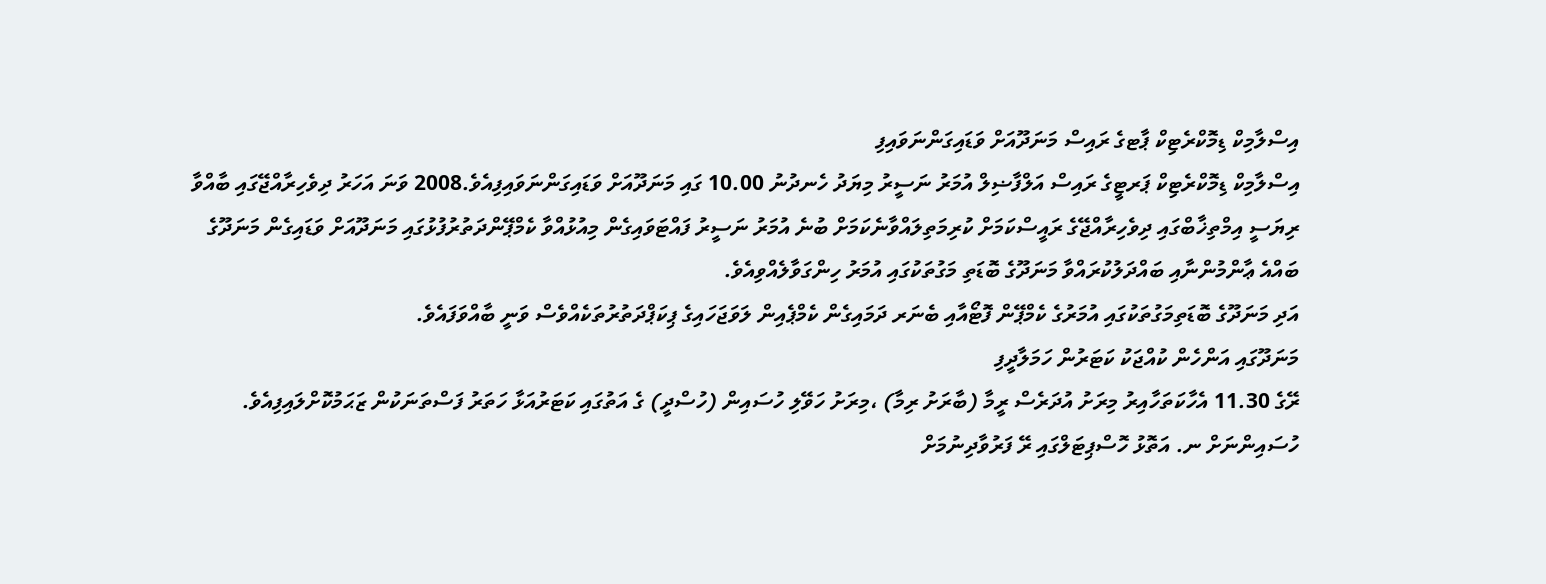އިސްލާމިކް ޑިމޮކްރެޓިކް ޕާޓގެ ރައިސް މަނަދޫއަށް ވަޑައިގަންނަވައިފި
އިސްލާމިކް ޑިމޮކްރެޓިކް ޕަރޓީގެ ރައިސް އަލްފާޟިލް އުމަރު ނަސީރު މިޔަދު ހެނދުނު 10.00 ގައި މަނަދޫއަށް ވަޑައިގަންނަވައިފިއެވެ.2008 ވަނަ އަހަރު ދިވެހިރާއްޖޭގައި ބާއްވާ ރިޔަސީ އިމްތިޚާބްގައި ދިވެހިރާއްޖޭގެ ރައީސްކަމަށް ކުރިމަތިލައްވާނެކަމަށް ބުނެ އުމަރު ނަސީރު ފައްޓަވައިގެން މިއުޅުއްވާ ކެމްޕޭންދަތުރުފުޅުގައި މަނަދޫއަށް ވަޑައިގެން މަނަދޫގެ ބައްއެ ޢާންމުންނާއި ބައްދަލުކުރައްވާ މަނަދޫގެ ބޮޑަތި މަގުތަކުގައި އުމަރު ހިންގަވާލެއްވިއެވެ.
އަދި މަނަދޫގެ ބޮޑަތިމަގުތަކުގައި އުމަރުގެ ކެމްޕޭން ފޮޓޯއާއި ބެނަރ ދަމައިގެން ކެމްޕެއިން ލަވަޖަހައިގެ ޕިކަޕްދަތުރުތަކެއްވެސް ވަނީ ބާއްވަފައެވެ.
މަނަދޫގައި އަންހެން ކުއްޖަކު ކަޓަރުން ހަމަލާދީފި
ރޭގެ 11.30 އެހާކަތަހާއިރު މިރަށު އުދަރެސް ރީމާ (ބާރަށު ރިމާ) ،މިރަށު ހަވޭލި ހުސައިން (ހުސްދީ) ގެ އަތުގައި ކަޓަރުއަޅާ ހަތަރު ފަސްތަނަކުން ޒަޙަމުކޮށްލައިފިއެވެ. ހުސައިންނަށް ނ. އަތޮޅު ހޮސްޕިޓަލްގައި ރޭ ފަރުވާދިނުމަށް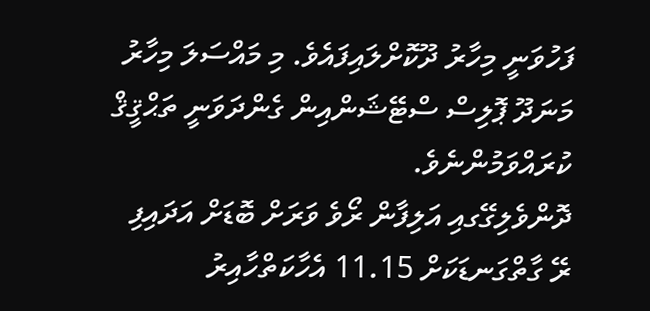ފަހުވަނީ މިހާރު ދޫކޮށްލައިފައެވެ. މި މައްސަލަ މިހާރު މަނަދޫ ޕޮލިސް ސްޓޭޝަންއިން ގެންދަވަނީ ތަޙްޤީޤް ކުރައްވަމުންނެވެ.
ދޮންވެލިގޭގއި އަލިފާން ރޯވެ ވަރަށް ބޮޑަށް އަދައިފި
ރޭ ގާތްގަނޑަކަށް 11.15 އެހާކަތްހާއިރު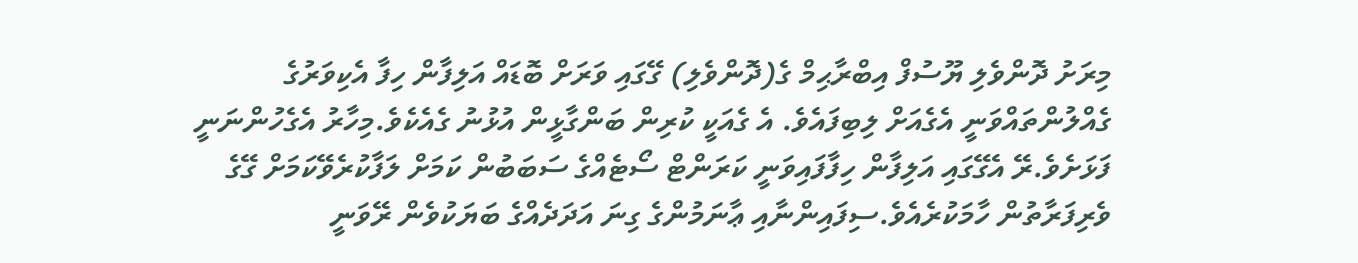މިރަށު ދޮންވެލި ޔޫސުފް އިބްރާޙިމް ގެ(ދޮންވެލި) ގޭގައި ވަރަށް ބޮޑައް އަލިފާން ހިފާ އެކިވަރުގެ ގެއްލުންތައްވަނީ އެގެއަށް ލިބިފައެވެ. އެ ގެއަކީ ކުރިން ބަންގާޅީން އުޅުނު ގެއެކެވެ.މިހާރު އެގެހުންނަނީ ފަޅަށެވެ.ރޭ އެގޭގައި އަލިފާން ހިފާފައިވަނީ ކަރަންޓް ސޯޓެއްގެ ސަބަބުން ކަމަށް ލަފާކުރެވޭކަމަށް ގޭގެ ވެރިފަރާތުން ހާމަކުރެއެވެ.ސިފައިންނާއި ޢާނަމުންގެ ގިނަ އަދަދެއްގެ ބަޔަކުވެން ރޭވަނީ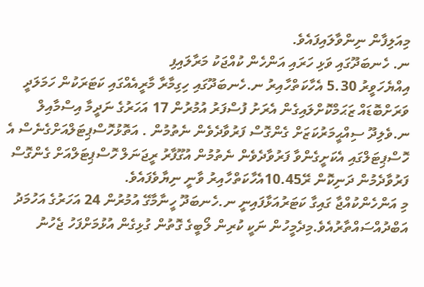މިއަލިފާން ނިންވާލައިފައެވެ.
ނ. ހެނބަދޫގައި ވަޅި ހަރައި އަންހެން ކުއްޖަކު މަރާލައިފި
އިއްޔެހަވީރު 5.30 އެހާކަތްހާއިރު ނ.ހެނބަދޫގައި ހިގިމާރާ މާރީއެއްގައި ކަޓަރަކުން ހަމަލަދީ ވަރަށްބޮޑައް ޒަޙަމްކޮށްލައިގެން އެރަށު ފުސްފަރު އުމުރުން 17 އަހަރުގެ ނަދީމާ އިސްމާއިލް ނ.ވެލިދޫ ސިއްޙީމަރުކަޒަށް ގެންގޮސް ފަރުވާދެވެން ނެތުމުން . އަތޮޅުހޮސްޕިޓަލްއަށްގެނެސް އެ ހޮސްޕިޓަލްގައި އެކަށީގެންވާ ފަރުވާދެވެން ނެތުމުން އުގޫފާރު ރީޖަނަލް ހޮސްޕިޓަލްއަށް ގެންގޮސް ފަރުވާދެމުން ދަނިކޮން ރޭ10.45އެހާކަތްހާއިރު ވާނީ ނިޔާވެފައެވެ.
މި އަންހެންކުއްޖާ ގައިގާ ކަޓަރުއަޅާފައިނީ ނ.ހެނބަދޫ ހީނާމާގޭ އުމުރުން 24 އަހަރުގެ އަހުމަދު އަބްދުއްސައްތާރުއެވެ.މިދެމީހުން ނަކީ ކުރިން ލޯބީގެ ގޮތުން ގުޅިގެން އުޅުމަށްފަހު ޖެހުނު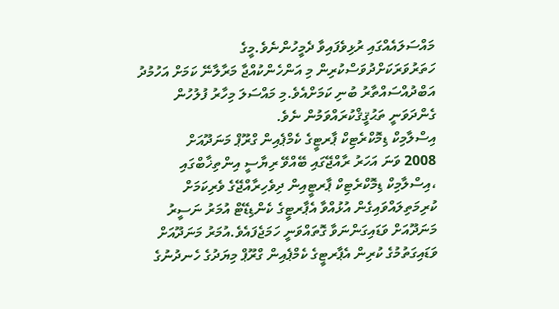މައްސަލައެއްގައި ރުޅިވެފައިވާ ދެމީހުންނެވެ.މީގެ ހަތަރުވަރަކަށްދުވަސްކުރިން މި އަންހެންކުއްޖާ މަރާލާނޭ ކަމަށް އަހުމުދު އަބްދުއްސައްތާރު ބުނި ކަމަށްއެވެ.މި މައްސަލަ މިހާރު ފުލުހުން ގެންދަވަނީ ތަޙުޤީޤްކުރައްވަމުން ނެވެ.
އިސްލާމިކް ޑިމޮކްރެޓިކް ޕާރޓީގެ ކެމްޕެއިން ގްރޫޕް މަނަދޫއަށް
2008 ވަނަ އަހަރު ރާއްޖޭގައި ބޭއްވޭ ރިޔާސީ އިންތިޚާބްގައި ،އިސްލާމިކް ޑިމޮކްރެޓިކް ޕާރޓީއިން ދިވެހިރާއްޖޭގެ ވެރިކަމަށް ކުރިމަތިލައްވައިގެން އުޅުއްވާ އެޕާރޓީގެ ކެންޑިޑޭޓް އުމަރު ނަސީރު މަނަދޫއަށް ވަޑައިގަންނަވާ ގޮތައްވަނީ ހަމަޖެފައެވެ.އުމަރު މަނަދޫއަށް ވަޑައިގަތުމުގެ ކުރިން އެޕާރޓީގެ ކެމްޕެއިން ގްރޫޕް މިޔަދުގެ ހެނދުނުގެ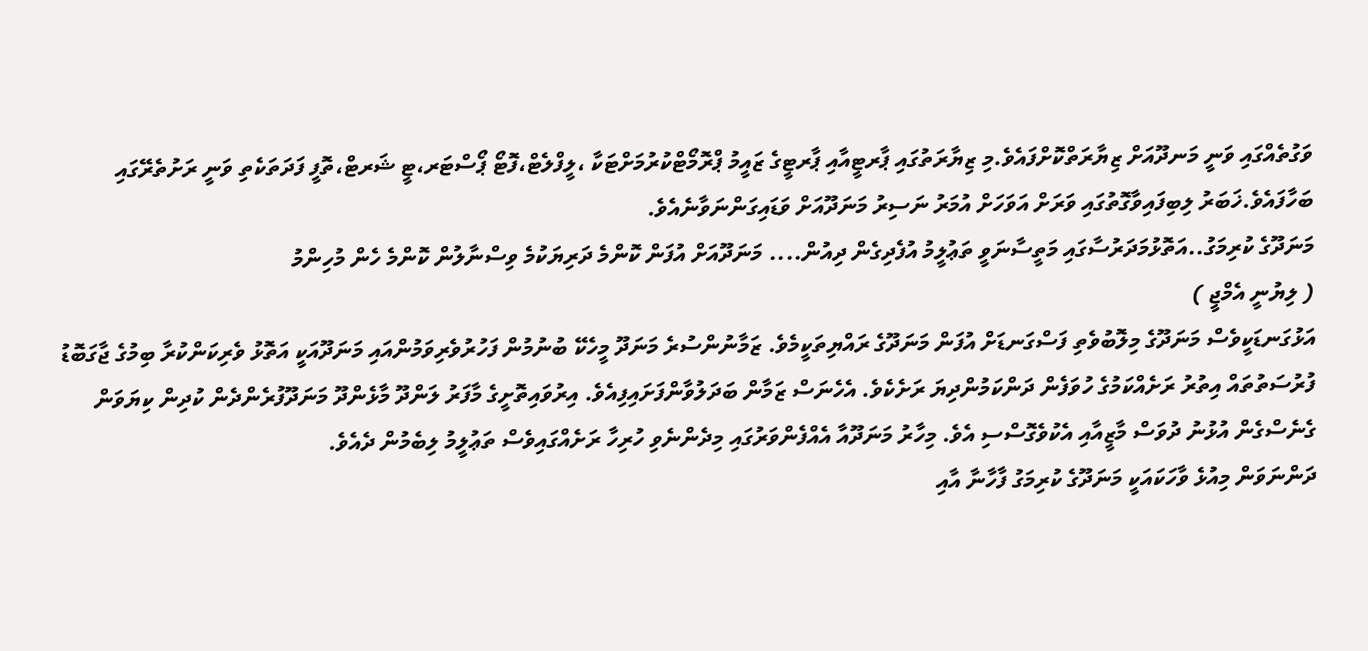ވަގުތެއްގައި ވަނީ މަނދޫއަށް ޒިޔާރަތްކޮށްފައެވެ.މި ޒިޔާރަތުގައި ޕާރޓީއާއި ޕާރޓީގެ ޒައީމު ޕްރޮމޯޓްކުރުމަށްޓަކާ ،ލީފްލެޓް،ފޮޓޯ ޕޯސްޓަރ،ޓީ ޝަރޓް،ތޮފީ ފަދަތަކެތި ވަނީ ރަށުތެރޭގައި ބަހާފައެވެ.ޚަބަރު ލިބިފައިވާގޮތުގައި ވަރަށް އަވަހަށް އުމަރު ނަސިރު މަނަދޫއަށް ވަޑައިގަންނަވާނެއެވެ.
މަނަދޫގެ ކުރިމަގު..އަތޮޅުމަދަރުސާގައި މަތީސާނަވީ ތަޢުލީމު އުފެދިގެން ދިއުން.... މަނަދޫއަށް އުފަން ކޮންމެ ދަރިޔަކުމެ ވިސްނާލުން ކޮންމެ ހެން މުހިންމު
( ލިޔުނީ އެމްޖީ )
އަޅުގަނޑަކީވެސް މަނަދޫގެ މިލޮބުވެތި ފަސްގަނޑަށް އުފަން މަނަދޫގެ ރައްޔިތަކީމެވެ. ޒަމާނުންސުރެ މަނަދޫ މީހެކޭ ބުނުމުން ފަހުރުވެރިވަމުންއައި މަނަދޫއަކީ އަތޮޅު ވެރިކަންކުރާ ބިމުގެ ޖާގަބޮޑު ފުރުސަތުތައް އިތުރު ރަށެއްކަމުގެ ހުވަފެން ދަންކަމުންދިޔަ ރަށެކެވެ. އެހެނަސް ޒަމާން ބަދަލުވާންފަށައިފިއެވެ. އިރުވައިތޮށީގެ މާފަރު ލަންދޫ މާޅެންދޫ މަނަދޫފުރެންދެން ކުދިން ކިޔަވަން ގެނެސްގެން އުޅުނު ދުވަސް މާޒީއާއި އެކުވެގޮސްސި އެވެ. މިހާރު މަނަދޫއާ އެއްފެންވަރުގައި މިދެންނެވި ހުރިހާ ރަށެއްގައިވެސް ތަޢުލީމު ލިބެމުން ދެއެވެ.
ދަންނަވަން މިއުޅެ ވާހަކައަކީ މަނަދޫގެ ކުރިމަގު ފާހާނާ އާއި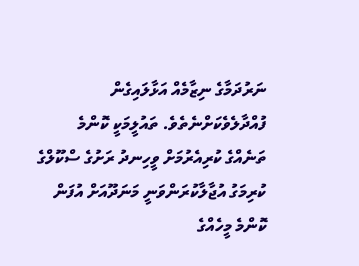ނަރުދަމާގެ ނިޒާމެއް އަޅާލައިގެން ފުއްދާލެވެކަށްނެތެވެ. ތައުލީމަކީ ކޮންމެ ތަނެއްގެ ކުރިއެރުމަށް ވީހިނދު ރަށުގެ ސްކޫލްގެ ކުރިމަގު އުޖާލާކުރަންވަނީ މަނަދޫއަށް އުފަން ކޮންމެ މީހެއްގެ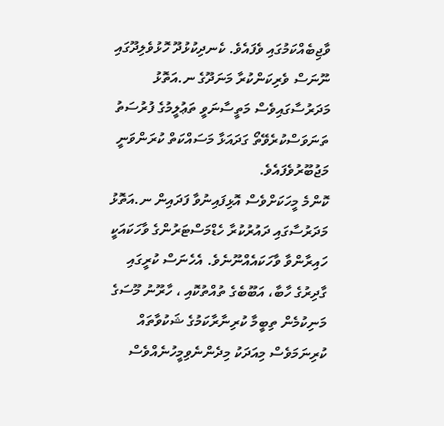ވާޖިބެއްކަމުގައި ވެފައެވެ. ކެނދިކުޅުދޫ ހޮޅުވެލިދޫގައި ނޫނަސް ވެރިކަންކުރާ މަނަދޫގެ ނ.އަތޮޅު މަދަރުސާގައިވެސް މަތީސާނަވީ ތަޢުލީމުގެ ފުރުސަތު ތަނަވަސްކުރެވޭތޯ ގަދައަޅާ މަސައްކަތް ކުރަންވަނީ މަޖުބޫރުވެފައެވެ.
ކޮންމެ މީހަކަށްވެސް އޮޅިފައިނުވާ ފަދައިން ނ.އަތޮޅު މަދަރުސާގައި ދައުރުކުރާ ހެޑްމަސްޓަރުންގެ ވާހަކައަކީ ހައިރާންވާ ވާހަކައެއްނޫނެވެ. އެހެނަސް ކުރީގައި ގާދިރުގެ ހާބާ، އަބޫބެގެ ތުއްތުކޮއި ، ހާރޫނު މޫސަގެ މަނިކުމެން ތިބީމާ ކުރިނާރާކަމުގެ ޝަކުވާތައް ކުރިނަމަވެސް މިއަދަކު މިދެންނެވިމީހުނެއްވެސް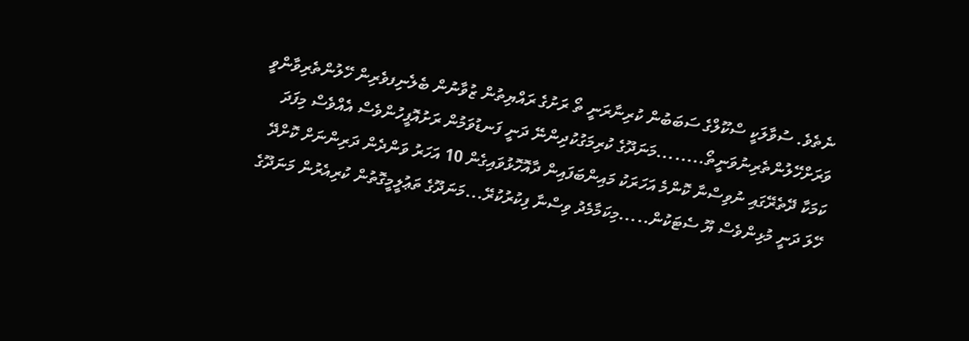ނެތެވެ. ސުވާލަކީ ސްކޫލްގެ ސަބަބުން ކުރިނާރަނީ ތޯ ރަށުގެ ރައްޔިތުން ޒުވާނުން ބެލެނިފވެރިން ހޭލުންތެރިވާންވީ ވަރަށްހޭލުންތެރިނުވަނީތޯ........މަނަދޫގެ ކުރިމަގުކުދިންނޭ ދަނީ ފަނޑުވަމުން ރަށުއޮފީހުންވެސް އެއްވެސް މިފަދަ ކަމަކާ ދޭތެރޭގައި ނުވިސްނާ ކޮންމެ އަހަރަކު މައިންބަފައިން ދާއޮހޮޅުވައިގެން 10 އަހަރު ވަންދެން ދަރިންނަށް ކޮށްދޭ ހޭލަ ދަނީ މުޅިންވެސް ޔޫ ސެޓަކުން.....މިކަމާމެދު ވިސްނާ ފިކުރުކުރޭ...މަނަދޫގެ ތަޢުލީމީގޮތުން ކުރިއެރުން މަނަދޫގެ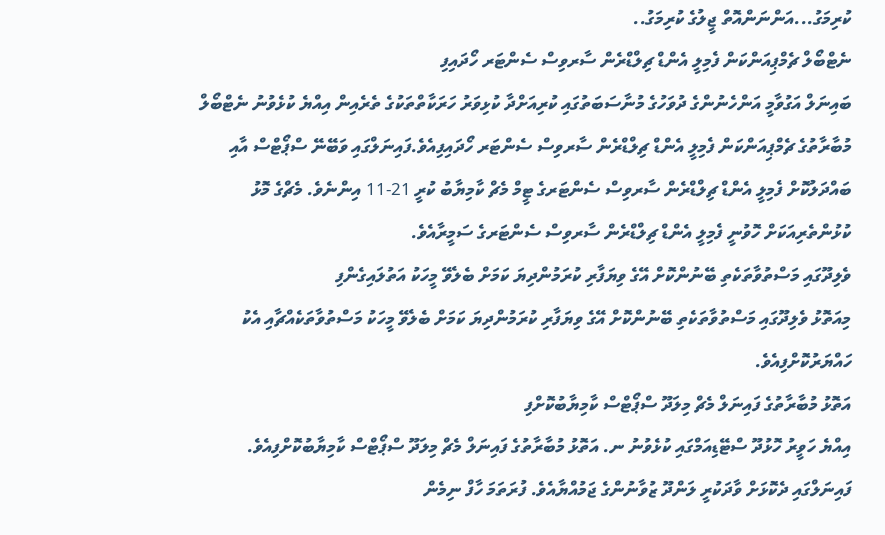ކުރިމަގު...އަންނަންއޮތް ޖީލުގެ ކުރިމަގު..
ނެޓްބޯލް ޗެމްޕިއަންކަން ފެމިލީ އެންޑް ޗިލްޑްރެން ސާރވިސް ސެންޓަރ ހޯދައިފި
ބައިނަލް އަގުވާމީ އަންހެނުންގެ ދުވަހުގެ މުނާސަބަތުގައި ކުރިއަށްދާ ކުޅިވަރު ހަރަކާތްތަކުގެ ތެރެއިން އިއްޔެ ކުޅެވުނު ނެޓްބޯލް މުބާރާތުގެ ޗެމްޕިއަންކަން ފެމިލީ އެންޑް ޗިލްޑްރެން ސާރވިސް ސެންޓަރ ހޯދައިފިއެވެ.ފައިނަލްގައި ވަބޭނޭ ސްޕޯޓްސް އާއި ބައްދަލުކޮށް ފެމިލީ އެންޑް ޗިލްޑްރެން ސާރވިސް ސެންޓަރގެ ޓީމް މެޗް ކާމިޔާބު ކުރީ 21-11 އިންނެވެ. މެޗްގެ މޮޅު ކުޅުންތެރިއަކަށް ހޮވުނީ ފެމިލީ އެންޑް ޗިލްޑްރެން ސާރވިސް ސެންޓަރގެ ސަމީރާއެވެ.
ވެލިދޫގައި މަސްތުވާތަކެތި ބޭނުންކޮށް އޭގެ ވިޔަފާރި ކުރަމުންދިޔަ ކަމަށް ބެލެވޭ މީހަކު އަތުލައިގެންފި
މިއަތޮޅު ވެލިދޫގައި މަސްތުވާތަކެތި ބޭނުންކޮށް އޭގެ ވިޔަފާރި ކުރަމުންދިޔަ ކަމަށް ބެލެވޭ މީހަކު މަސްތުވާތަކެއްޗާއި އެކު ހައްޔަރުކޮށްފިއެވެ.
އަތޮޅު މުބާރާތުގެ ފައިނަލް މެޗް މިލަދޫ ސްޕޯޓްސް ކާމިޔާބުކޮށްފި
އިއްޔެ ހަވީރު ހޮޅުދޫ ސްޓޭޑިއަމްގައި ކުޅެވުނު ނ. އަތޮޅު މުބާރާތުގެ ފައިނަލް މެޗް މިލަދޫ ސްޕޯޓްސް ކާމިޔާބުކޮށްފިއެވެ. ފައިނަލްގައި ދެކޮޅަށް ވާދަކުރީ ލަންދޫ ޒުވާނުންގެ ޖަމުއްޔާއެވެ. ފުރަތަމަ ހާފް ނިމެން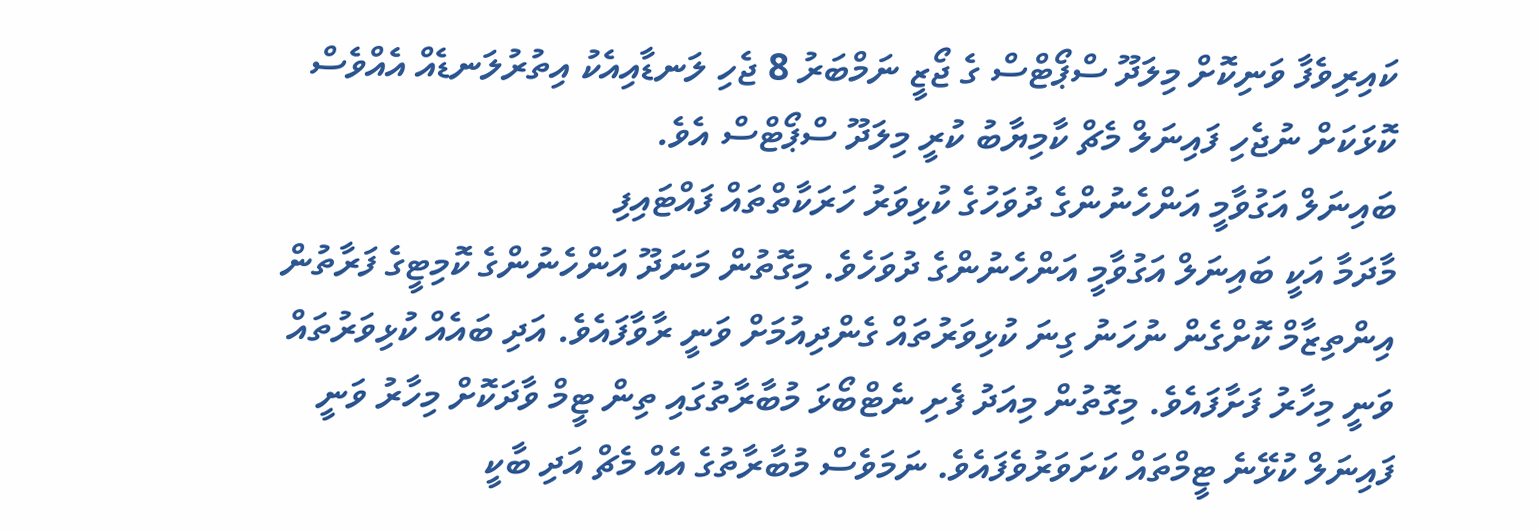ކައިރިވެފާ ވަނިކޮށް މިލަދޫ ސްޕޯޓްސް ގެ ޖޯޒީ ނަމްބަރު 8 ޖެހި ލަނޑާއިއެކު އިތުރުލަނޑެއް އެއްވެސް ކޮޅަކަށް ނުޖެހި ފައިނަލް މެޗް ކާމިޔާބު ކުރީ މިލަދޫ ސްޕޯޓްސް އެވެ.
ބައިނަލް އަގުވާމީ އަންހެނުންގެ ދުވަހުގެ ކުޅިވަރު ހަރަކާތްތައް ފައްޓައިފި
މާދަމާ އަކީ ބައިނަލް އަގުވާމީ އަންހެނުންގެ ދުވަހެވެ. މިގޮތުން މަނަދޫ އަންހެނުންގެ ކޮމިޓީގެ ފަރާތުން އިންތިޒާމް ކޮށްގެން ނުހަނު ގިނަ ކުޅިވަރުތައް ގެންދިއުމަށް ވަނީ ރާވާފައެވެ. އަދި ބައެއް ކުޅިވަރުތައް ވަނީ މިހާރު ފަށާފައެވެ. މިގޮތުން މިއަދު ފެށި ނެޓްބޯޅަ މުބާރާތުގައި ތިން ޓީމް ވާދަކޮށް މިހާރު ވަނީ ފައިނަލް ކުޅޭނެ ޓީމްތައް ކަށަވަރުވެފައެވެ. ނަމަވެސް މުބާރާތުގެ އެއް މެޗް އަދި ބާކީ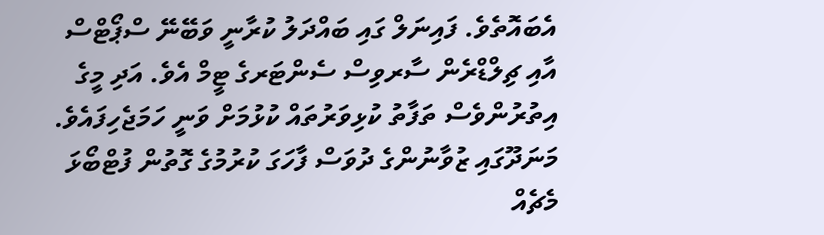އެބައޮތެވެ. ފައިނަލް ގައި ބައްދަލު ކުރާނީ ވަބޭނޭ ސްޕޯޓްސް އާއި ޗިލްޑްރެން ސާރވިސް ސެންޓަރގެ ޓީމް އެވެ. އަދި މީގެ އިތުރުންވެސް ތަފާތު ކުޅިވަރުތައް ކުޅުމަށް ވަނީ ހަމަޖެހިފައެވެ.
މަނަދޫގައި ޒުވާނުންގެ ދުވަސް ފާހަގަ ކުރުމުގެ ގޮތުން ފުޓްބޯޅަ މެޗެއް